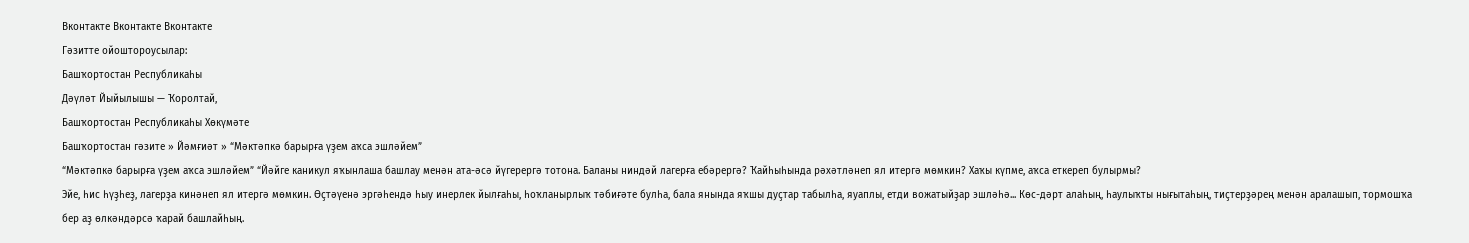Вконтакте Вконтакте Вконтакте
Гәзитте ойоштороусылар:
Башҡортостан Республикаһы
Дәүләт Йыйылышы — Ҡоролтай,
Башҡортостан Республикаһы Хөкүмәте
Башҡортостан гәзите » Йәмғиәт » “Мәктәпкә барырға үҙем аҡса эшләйем”
“Мәктәпкә барырға үҙем аҡса эшләйем” “Йәйге каникул яҡынлаша башлау менән ата-әсә йүгерергә тотона. Баланы ниндәй лагерға ебәрергә? Ҡайһыһында рәхәтләнеп ял итергә мөмкин? Хаҡы күпме, аҡса еткереп булырмы?
Эйе, һис һүҙһеҙ, лагерҙа кинәнеп ял итергә мөмкин. Өҫтәүенә эргәһендә һыу инерлек йылғаһы, һоҡланырлыҡ тәбиғәте булһа, бала янында яҡшы дуҫтар табылһа, яуаплы, етди вожатыйҙар эшләһә... Көс-дәрт алаһың, һаулыҡты нығытаһың, тиҫтерҙәрең менән аралашып, тормошҡа бер аҙ өлкәндәрсә ҡарай башлайһың.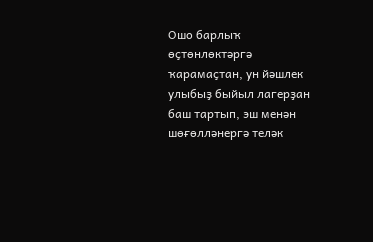Ошо барлыҡ өҫтөнлөктәргә ҡарамаҫтан, ун йәшлек улыбыҙ быйыл лагерҙан баш тартып, эш менән шөғөлләнергә теләк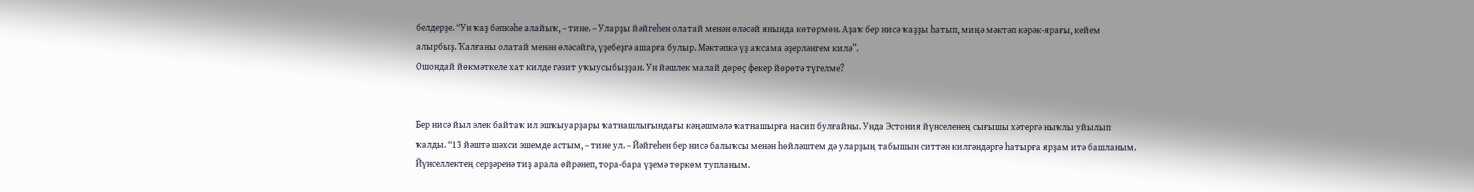белдерҙе. “Ун ҡаҙ бәпкәһе алайыҡ, – тине. – Уларҙы йәйгеһен олатай менән өләсәй янында көтөрмөн. Аҙаҡ бер нисә ҡаҙҙы һатып, миңә мәктәп кәрәк-ярағы, кейем алырбыҙ. Ҡалғаны олатай менән өләсәйгә, үҙебеҙгә ашарға булыр. Мәктәпкә үҙ аҡсама әҙерләнгем килә”.
Ошондай йөкмәткеле хат килде гәзит уҡыусыбыҙҙан. Ун йәшлек малай дөрөҫ фекер йөрөтә түгелме?


Бер нисә йыл элек байтаҡ ил эшҡыуарҙары ҡатнашлығындағы кәңәшмәлә ҡатнашырға насип булғайны. Унда Эстония йүнселенең сығышы хәтергә ныҡлы уйылып ҡалды. “13 йәштә шәхси эшемде астым, – тине ул. – Йәйгеһен бер нисә балыҡсы менән һөйләштем дә уларҙың табышын ситтән килгәндәргә һатырға ярҙам итә башланым. Йүнселлектең серҙәренә тиҙ арала өйрәнеп, тора-бара үҙемә төркөм тупланым.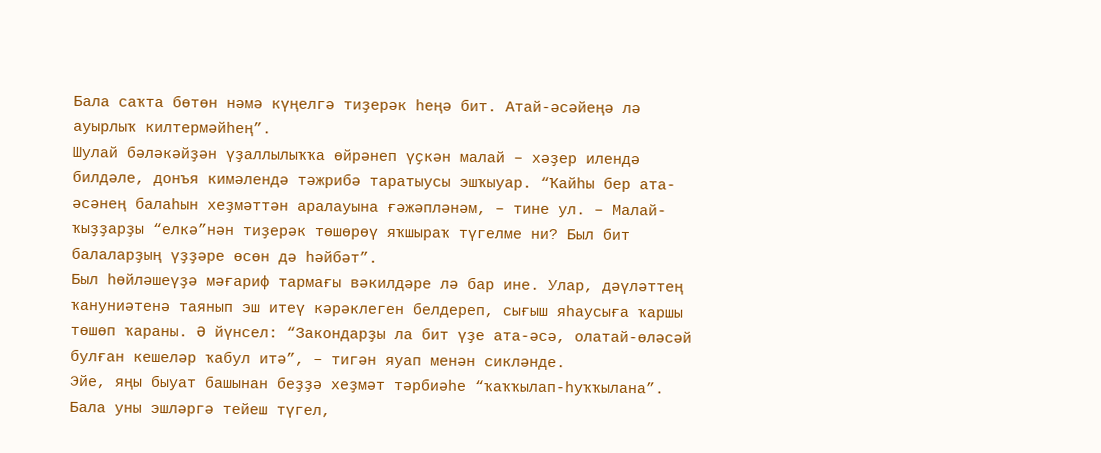Бала саҡта бөтөн нәмә күңелгә тиҙерәк һеңә бит. Атай-әсәйеңә лә ауырлыҡ килтермәйһең”.
Шулай бәләкәйҙән үҙаллылыҡҡа өйрәнеп үҫкән малай – хәҙер илендә билдәле, донъя кимәлендә тәжрибә таратыусы эшҡыуар. “Ҡайһы бер ата-әсәнең балаһын хеҙмәттән аралауына ғәжәпләнәм, – тине ул. – Малай-ҡыҙҙарҙы “елкә”нән тиҙерәк төшөрөү яҡшыраҡ түгелме ни? Был бит балаларҙың үҙҙәре өсөн дә һәйбәт”.
Был һөйләшеүҙә мәғариф тармағы вәкилдәре лә бар ине. Улар, дәүләттең ҡануниәтенә таянып эш итеү кәрәклеген белдереп, сығыш яһаусыға ҡаршы төшөп ҡараны. Ә йүнсел: “Закондарҙы ла бит үҙе ата-әсә, олатай-өләсәй булған кешеләр ҡабул итә”, – тигән яуап менән сикләнде.
Эйе, яңы быуат башынан беҙҙә хеҙмәт тәрбиәһе “ҡаҡҡылап-һуҡҡылана”. Бала уны эшләргә тейеш түгел,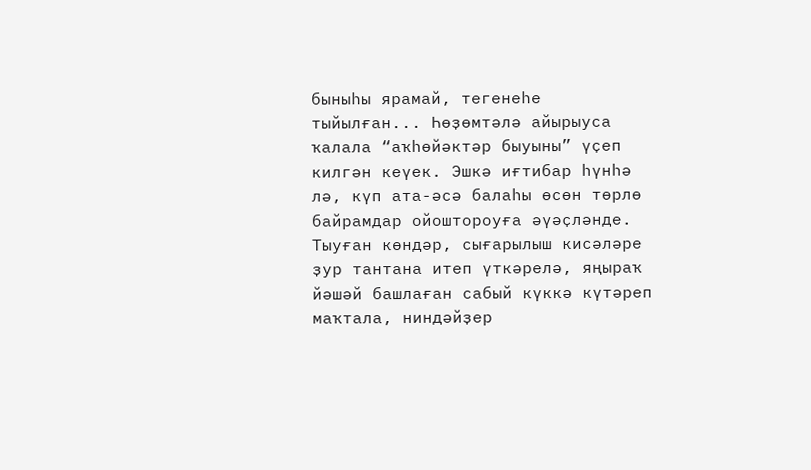быныһы ярамай, тегенеһе тыйылған... Һөҙөмтәлә айырыуса ҡалала “аҡһөйәктәр быуыны” үҫеп килгән кеүек. Эшкә иғтибар һүнһә лә, күп ата-әсә балаһы өсөн төрлө байрамдар ойоштороуға әүәҫләнде. Тыуған көндәр, сығарылыш кисәләре ҙур тантана итеп үткәрелә, яңыраҡ йәшәй башлаған сабый күккә күтәреп маҡтала, ниндәйҙер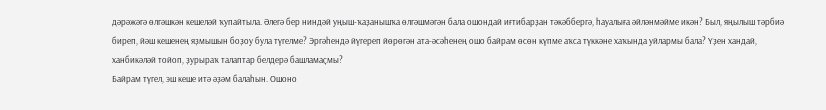дәрәжәгә өлгәшкән кешеләй ҡупайтыла. Әлегә бер ниндәй уңыш-ҡаҙанышҡа өлгәшмәгән бала ошондай иғтибарҙан тәкәббергә, һауалыға әйләнмәйме икән? Был, яңылыш тәрбиә биреп, йәш кешенең яҙмышын боҙоу була түгелме? Эргәһендә йүгереп йөрөгән ата-әсәһенең ошо байрам өсөн күпме аҡса түккәне хаҡында уйлармы бала? Үҙен хандай, ханбикәләй тойоп, ҙурыраҡ талаптар белдерә башламаҫмы?
Байрам түгел, эш кеше итә әҙәм балаһын. Ошоно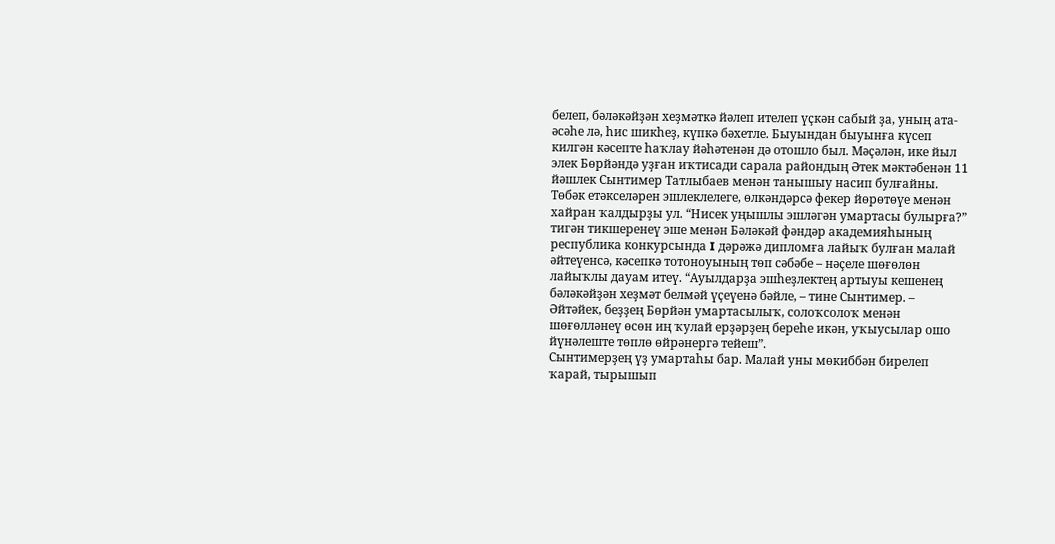белеп, бәләкәйҙән хеҙмәткә йәлеп ителеп үҫкән сабый ҙа, уның ата-әсәһе лә, һис шикһеҙ, күпкә бәхетле. Быуындан быуынға күсеп килгән кәсепте һаҡлау йәһәтенән дә отошло был. Мәҫәлән, ике йыл элек Бөрйәндә уҙған иҡтисади сарала райондың Әтек мәктәбенән 11 йәшлек Сынтимер Татлыбаев менән танышыу насип булғайны. Төбәк етәкселәрен эшлеклелеге, өлкәндәрсә фекер йөрөтөүе менән хайран ҡалдырҙы ул. “Нисек уңышлы эшләгән умартасы булырға?” тигән тикшеренеү эше менән Бәләкәй фәндәр академияһының республика конкурсында I дәрәжә дипломға лайыҡ булған малай әйтеүенсә, кәсепкә тотоноуының төп сәбәбе – нәҫеле шөғөлөн лайыҡлы дауам итеү. “Ауылдарҙа эшһеҙлектең артыуы кешенең бәләкәйҙән хеҙмәт белмәй үҫеүенә бәйле, – тине Сынтимер. – Әйтәйек, беҙҙең Бөрйән умартасылыҡ, солоҡсолоҡ менән шөғөлләнеү өсөн иң ҡулай ерҙәрҙең береһе икән, уҡыусылар ошо йүнәлеште төплө өйрәнергә тейеш”.
Сынтимерҙең үҙ умартаһы бар. Малай уны мөкиббән бирелеп ҡарай, тырышып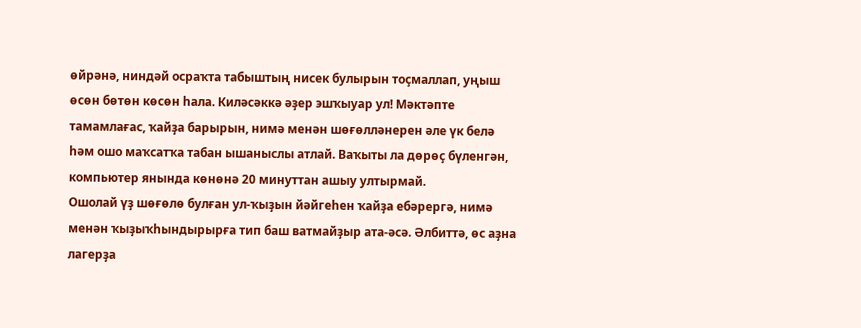өйрәнә, ниндәй осраҡта табыштың нисек булырын тоҫмаллап, уңыш өсөн бөтөн көсөн һала. Киләсәккә әҙер эшҡыуар ул! Мәктәпте тамамлағас, ҡайҙа барырын, нимә менән шөғөлләнерен әле үк белә һәм ошо маҡсатҡа табан ышаныслы атлай. Ваҡыты ла дөрөҫ бүленгән, компьютер янында көнөнә 20 минуттан ашыу ултырмай.
Ошолай үҙ шөғөлө булған ул-ҡыҙын йәйгеһен ҡайҙа ебәрергә, нимә менән ҡыҙыҡһындырырға тип баш ватмайҙыр ата-әсә. Әлбиттә, өс аҙна лагерҙа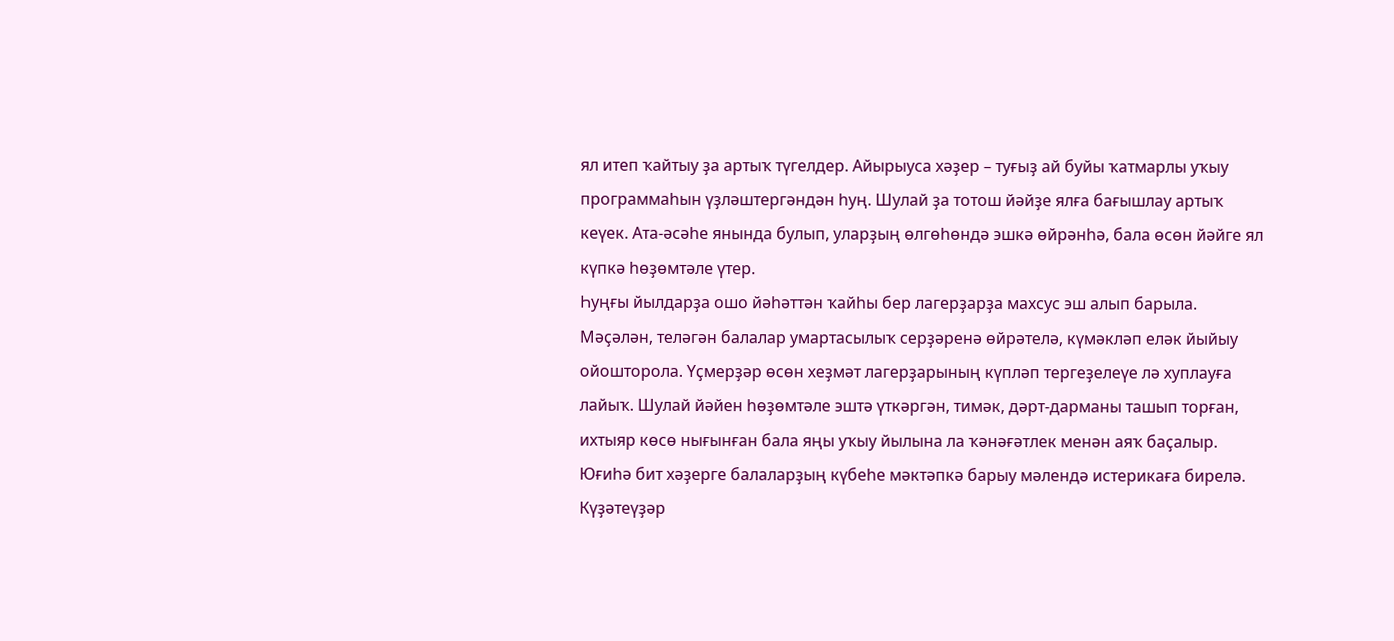ял итеп ҡайтыу ҙа артыҡ түгелдер. Айырыуса хәҙер – туғыҙ ай буйы ҡатмарлы уҡыу программаһын үҙләштергәндән һуң. Шулай ҙа тотош йәйҙе ялға бағышлау артыҡ кеүек. Ата-әсәһе янында булып, уларҙың өлгөһөндә эшкә өйрәнһә, бала өсөн йәйге ял күпкә һөҙөмтәле үтер.
Һуңғы йылдарҙа ошо йәһәттән ҡайһы бер лагерҙарҙа махсус эш алып барыла. Мәҫәлән, теләгән балалар умартасылыҡ серҙәренә өйрәтелә, күмәкләп еләк йыйыу ойошторола. Үҫмерҙәр өсөн хеҙмәт лагерҙарының күпләп тергеҙелеүе лә хуплауға лайыҡ. Шулай йәйен һөҙөмтәле эштә үткәргән, тимәк, дәрт-дарманы ташып торған, ихтыяр көсө нығынған бала яңы уҡыу йылына ла ҡәнәғәтлек менән аяҡ баҫалыр. Юғиһә бит хәҙерге балаларҙың күбеһе мәктәпкә барыу мәлендә истерикаға бирелә.
Күҙәтеүҙәр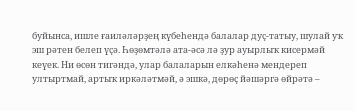буйынса, ишле ғаиләләрҙең күбеһендә балалар дуҫ-татыу, шулай уҡ эш рәтен белеп үҫә. Һөҙөмтәлә ата-әсә лә ҙур ауырлыҡ кисермәй кеүек. Ни өсөн тигәндә, улар балаларын елкәһенә мендереп ултыртмай, артыҡ иркәләтмәй, ә эшкә, дөрөҫ йәшәргә өйрәтә –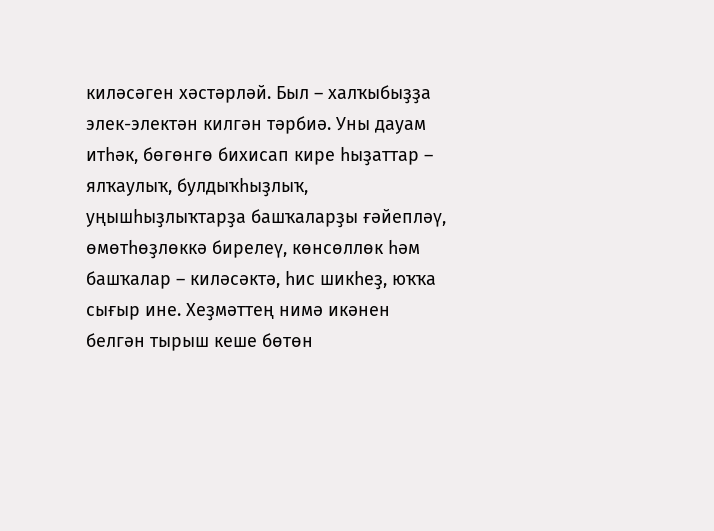киләсәген хәстәрләй. Был – халҡыбыҙҙа элек-электән килгән тәрбиә. Уны дауам итһәк, бөгөнгө бихисап кире һыҙаттар – ялҡаулыҡ, булдыҡһыҙлыҡ, уңышһыҙлыҡтарҙа башҡаларҙы ғәйепләү, өмөтһөҙлөккә бирелеү, көнсөллөк һәм башҡалар – киләсәктә, һис шикһеҙ, юҡҡа сығыр ине. Хеҙмәттең нимә икәнен белгән тырыш кеше бөтөн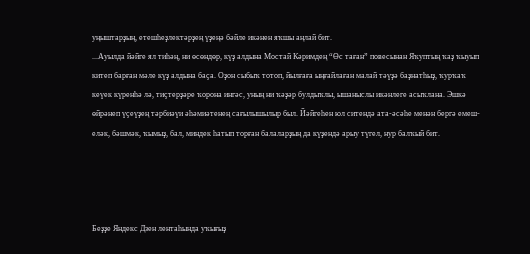уңыштарҙың, етешһеҙлектәрҙең үҙеңә бәйле икәнен яҡшы аңлай бит.
...Ауылда йәйге ял тиһәң, ни өсөндөр, күҙ алдына Мостай Кәримдең “Өс таған” повесынан Яҡуптың ҡаҙ ҡыуып китеп барған мәле күҙ алдына баҫа. Оҙон сыбыҡ тотоп, йылғаға ыңғайлаған малай тәүҙә баҙнатһыҙ, ҡурҡаҡ кеүек күренһә лә, тиҫтерҙәре ҡорона ингәс, уның ни ҡәҙәр булдыҡлы, ышаныслы икәнлеге асыҡлана. Эшкә өйрәнеп үҫеүҙең тәрбиәүи әһәмиәтенең сағылышылыр был. Йәйгеһен юл ситендә ата-әсәһе менән бергә емеш-еләк, бәшмәк, ҡымыҙ, бал, миндек һатып торған балаларҙың да күҙендә арыу түгел, нур балҡый бит.




Беҙҙе Яндекс Дзен лентаһында уҡығыҙ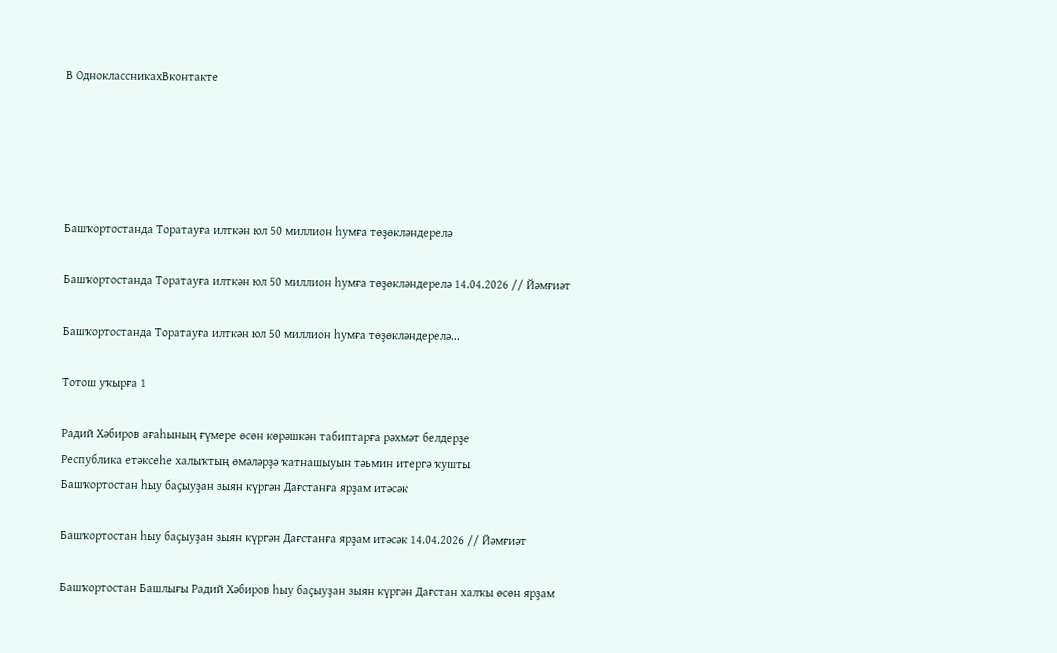В ОдноклассникахВконтакте





Башҡортостанда Торатауға илткән юл 50 миллион һумға төҙөкләндерелә

Башҡортостанда Торатауға илткән юл 50 миллион һумға төҙөкләндерелә 14.04.2026 // Йәмғиәт

Башҡортостанда Торатауға илткән юл 50 миллион һумға төҙөкләндерелә...

Тотош уҡырға 1

Радий Хәбиров ағаһының ғүмере өсөн көрәшкән табиптарға рәхмәт белдерҙе
Республика етәксеһе халыҡтың өмәләрҙә ҡатнашыуын тәьмин итергә ҡушты
Башҡортостан һыу баҫыуҙан зыян күргән Дағстанға ярҙам итәсәк

Башҡортостан һыу баҫыуҙан зыян күргән Дағстанға ярҙам итәсәк 14.04.2026 // Йәмғиәт

Башҡортостан Башлығы Радий Хәбиров һыу баҫыуҙан зыян күргән Дағстан халҡы өсөн ярҙам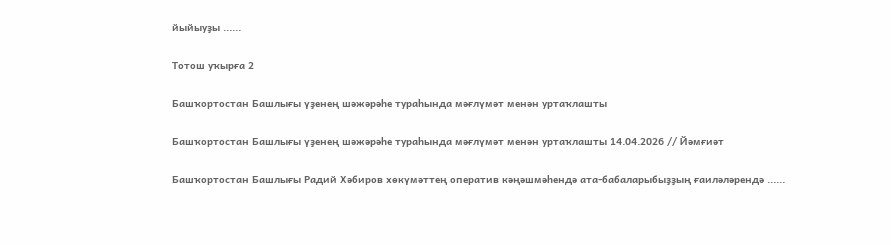йыйыуҙы ......

Тотош уҡырға 2

Башҡортостан Башлығы үҙенең шәжәрәһе тураһында мәғлүмәт менән уртаҡлашты

Башҡортостан Башлығы үҙенең шәжәрәһе тураһында мәғлүмәт менән уртаҡлашты 14.04.2026 // Йәмғиәт

Башҡортостан Башлығы Радий Хәбиров хөкүмәттең оператив кәңәшмәһендә ата-бабаларыбыҙҙың ғаиләләрендә ......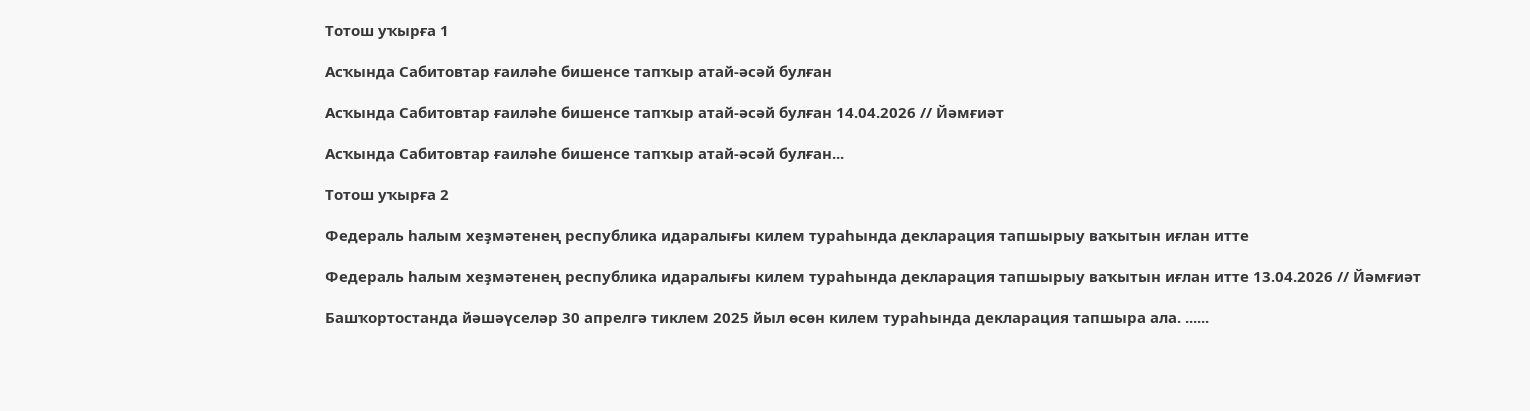Тотош уҡырға 1

Асҡында Сабитовтар ғаиләһе бишенсе тапҡыр атай-әсәй булған

Асҡында Сабитовтар ғаиләһе бишенсе тапҡыр атай-әсәй булған 14.04.2026 // Йәмғиәт

Асҡында Сабитовтар ғаиләһе бишенсе тапҡыр атай-әсәй булған...

Тотош уҡырға 2

Федераль һалым хеҙмәтенең республика идаралығы килем тураһында декларация тапшырыу ваҡытын иғлан итте

Федераль һалым хеҙмәтенең республика идаралығы килем тураһында декларация тапшырыу ваҡытын иғлан итте 13.04.2026 // Йәмғиәт

Башҡортостанда йәшәүселәр 30 апрелгә тиклем 2025 йыл өсөн килем тураһында декларация тапшыра ала. ......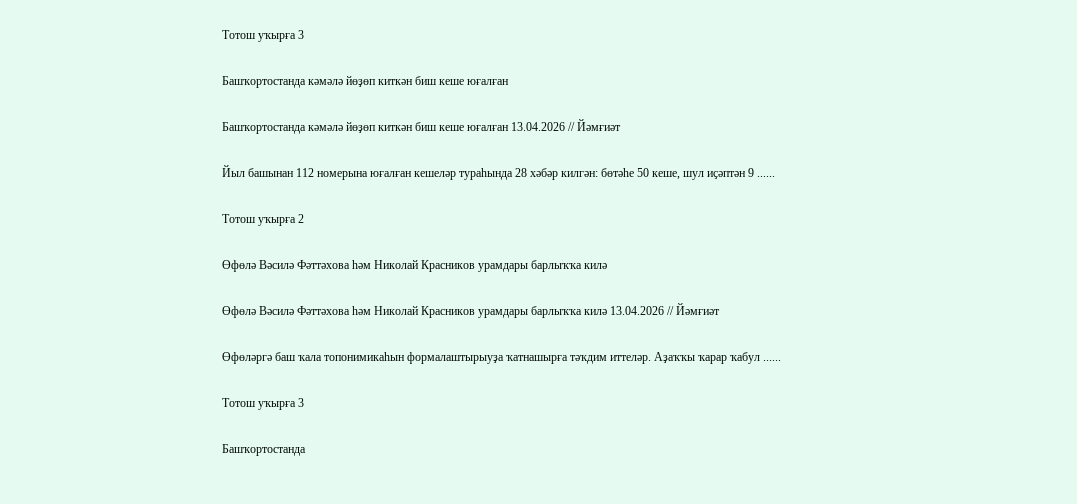Тотош уҡырға 3

Башҡортостанда кәмәлә йөҙөп киткән биш кеше юғалған

Башҡортостанда кәмәлә йөҙөп киткән биш кеше юғалған 13.04.2026 // Йәмғиәт

Йыл башынан 112 номерына юғалған кешеләр тураһында 28 хәбәр килгән: бөтәһе 50 кеше, шул иҫәптән 9 ......

Тотош уҡырға 2

Өфөлә Вәсилә Фәттәхова һәм Николай Красников урамдары барлыҡҡа килә

Өфөлә Вәсилә Фәттәхова һәм Николай Красников урамдары барлыҡҡа килә 13.04.2026 // Йәмғиәт

Өфөләргә баш ҡала топонимикаһын формалаштырыуҙа ҡатнашырға тәҡдим иттеләр. Аҙаҡҡы ҡарар ҡабул ......

Тотош уҡырға 3

Башҡортостанда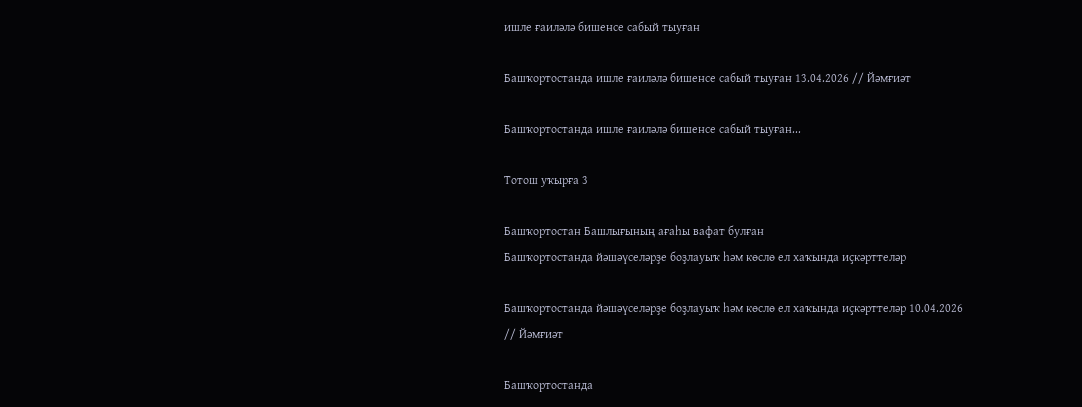ишле ғаиләлә бишенсе сабый тыуған

Башҡортостанда ишле ғаиләлә бишенсе сабый тыуған 13.04.2026 // Йәмғиәт

Башҡортостанда ишле ғаиләлә бишенсе сабый тыуған...

Тотош уҡырға 3

Башҡортостан Башлығының ағаһы вафат булған
Башҡортостанда йәшәүселәрҙе боҙлауыҡ һәм көслө ел хаҡында иҫкәрттеләр

Башҡортостанда йәшәүселәрҙе боҙлауыҡ һәм көслө ел хаҡында иҫкәрттеләр 10.04.2026 // Йәмғиәт

Башҡортостанда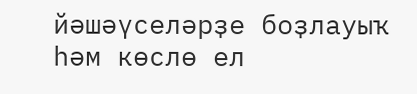йәшәүселәрҙе боҙлауыҡ һәм көслө ел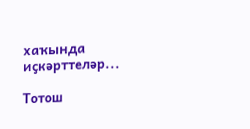хаҡында иҫкәрттеләр...

Тотош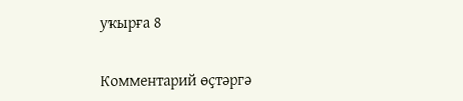уҡырға 8


Комментарий өҫтәргә